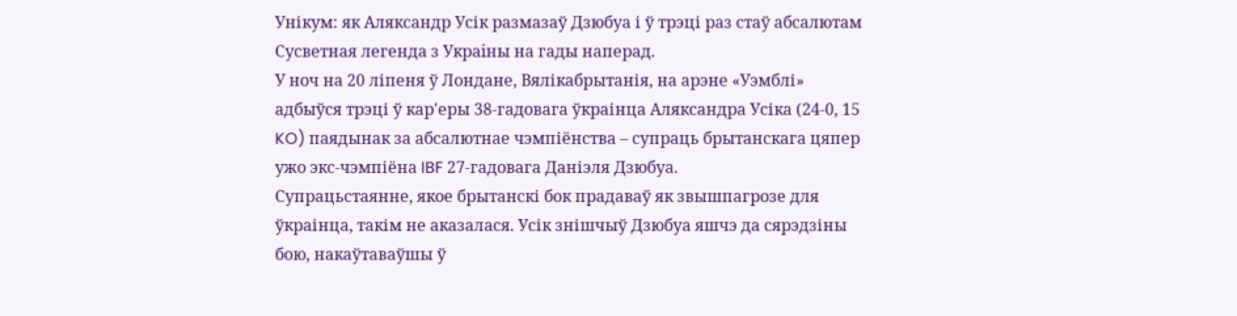Унікум: як Аляксандр Усік размазаў Дзюбуа і ў трэці раз стаў абсалютам
Сусветная легенда з Украiны на гады наперад.
У ноч на 20 ліпеня ў Лондане, Вялікабрытанія, на арэне «Уэмблі» адбыўся трэці ў кар'еры 38-гадовага ўкраінца Аляксандра Усіка (24-0, 15 KO) паядынак за абсалютнае чэмпіёнства – супраць брытанскага цяпер ужо экс-чэмпіёна IBF 27-гадовага Даніэля Дзюбуа.
Супрацьстаянне, якое брытанскі бок прадаваў як звышпагрозe для ўкраінца, такім не аказалася. Усік знішчыў Дзюбуа яшчэ да сярэдзіны бою, накаўтаваўшы ў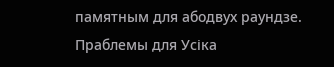памятным для абодвух раундзе.
Праблемы для Усіка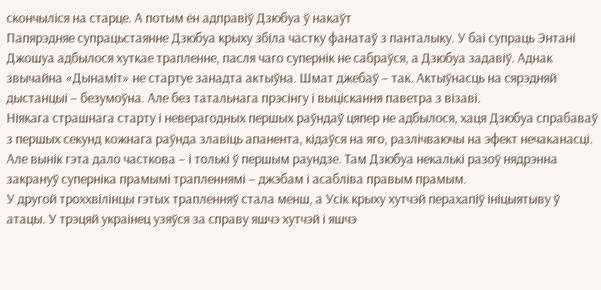скончыліся на старце. А потым ён адправiў Дзюбуа ў накаўт
Папярэдняе супрацьстаянне Дзюбуа крыху збіла частку фанатаў з панталыку. У баі супраць Энтанi Джошуа адбылося хуткае трапленне, пасля чаго супернiк не сабраўся, а Дзюбуа задавіў. Аднак звычайна «Дынаміт» не стартуе занадта актыўна. Шмат джебаў – так. Актыўнасць на сярэдняй дыстанцыі – безумоўна. Але без татальнага прэсінгу і выціскання паветра з візаві.
Ніякага страшнага старту і неверагодных першых раўндаў цяпер не адбылося, хаця Дзюбуа спрабаваў з першых секунд кожнага раўнда злавіць апанента, кідаўся на яго, разлічваючы на эфект нечаканасці. Але вынік гэта дало часткова – і толькі ў першым раундзе. Там Дзюбуа некалькі разоў нядрэнна закрануў суперніка прамымі трапленнямі – джэбам і асабліва правым прамым.
У другой троххвілінцы гэтых трапленняў стала менш, а Усік крыху хутчэй перахапіў ініцыятыву ў атацы. У трэцяй украiнец узяўся за справу яшчэ хутчэй і яшчэ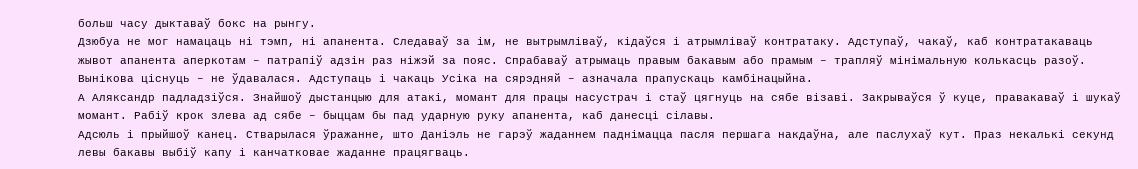больш часу дыктаваў бокс на рынгу.
Дзюбуа не мог намацаць ні тэмп, ні апанента. Следаваў за ім, не вытрымліваў, кідаўся і атрымліваў контратаку. Адступаў, чакаў, каб контратакаваць жывот апанента аперкотам – патрапіў адзін раз ніжэй за пояс. Спрабаваў атрымаць правым бакавым або прамым – трапляў мінімальную колькасць разоў. Вынікова ціснуць – не ўдавалася. Адступаць і чакаць Усіка на сярэдняй – азначала прапускаць камбінацыйна.
А Аляксандр падладзіўся. Знайшоў дыстанцыю для атакi, момант для працы насустрач і стаў цягнуць на сябе візаві. Закрываўся ў куце, правакаваў і шукаў момант. Рабіў крок злева ад сябе – быццам бы пад ударную руку апанента, каб данесці сілавы.
Адсюль і прыйшоў канец. Стварылася ўражанне, што Даніэль не гарэў жаданнем паднімацца пасля першага накдаўна, але паслухаў кут. Праз некалькі секунд левы бакавы выбіў капу і канчатковае жаданне працягваць.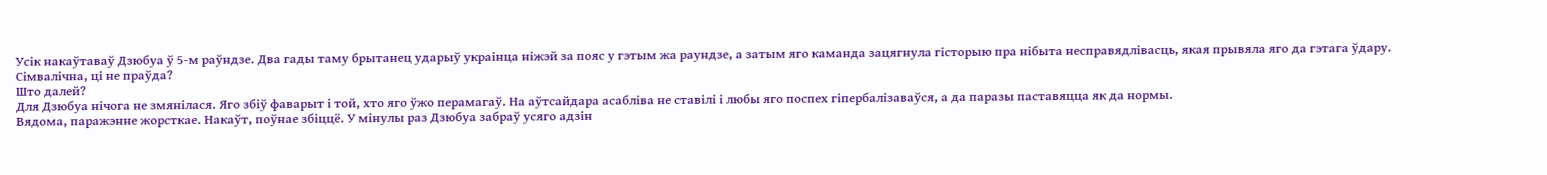Усік накаўтаваў Дзюбуа ў 5-м раўндзе. Два гады таму брытанец ударыў украінца ніжэй за пояс у гэтым жа раундзе, а затым яго каманда зацягнула гісторыю пра нiбыта несправядлівасць, якая прывяла яго да гэтага ўдару.
Сімвалічна, ці не праўда?
Што далей?
Для Дзюбуа нічога не змянілася. Яго збіў фаварыт і той, хто яго ўжо перамагаў. На аўтсайдара асабліва не ставілі і любы яго поспех гіпербалізаваўся, а да паразы паставяцца як да нормы.
Вядома, паражэнне жорсткае. Накаўт, поўнае збіццё. У мінулы раз Дзюбуа забраў усяго адзін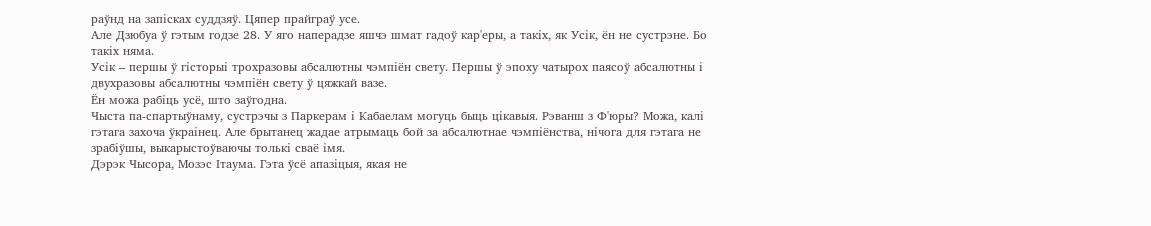раўнд на запісках суддзяў. Цяпер прайграў усе.
Але Дзюбуа ў гэтым годзе 28. У яго наперадзе яшчэ шмат гадоў кар'еры, а такіх, як Усік, ён не сустрэне. Бо такіх няма.
Усік – першы ў гісторыі трохразовы абсалютны чэмпіён свету. Першы ў эпоху чатырох паясоў абсалютны і двухразовы абсалютны чэмпіён свету ў цяжкай вазе.
Ён можа рабіць усё, што заўгодна.
Чыста па-спартыўнаму, сустрэчы з Паркерам і Кабаелам могуць быць цікавыя. Рэванш з Ф'юры? Можа, калі гэтага захоча ўкраінец. Але брытанец жадае атрымаць бой за абсалютнае чэмпіёнства, нічога для гэтага не зрабіўшы, выкарыстоўваючы толькі сваё імя.
Дэрэк Чысора, Мозэс Ітаума. Гэта ўсё апазіцыя, якая не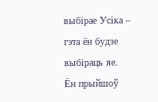выбiрае Усiка – гэта ён будзе выбіраць яе.
Ён прыйшоў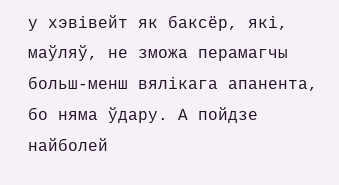у хэвівейт як баксёр, які, маўляў, не зможа перамагчы больш-менш вялікага апанента, бо няма ўдару. А пойдзе найболей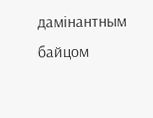дамінантным байцом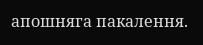апошняга пакалення.